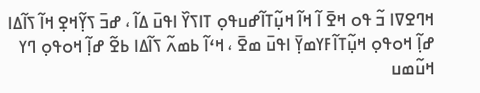ߞߣߐߜߊ ߏ߬ ߟߋ ߞߐ߫ ߊ߬ ߞߊ߬ ߞߎ߲߬ߠߊ߬ߝߎߟߋ߲ ߠߊߖߌ߰ ߊߟߎ߫ ߡߊ߬ ، ߝߏ߫ ߖߌ߲߬ߞߐ߲ ߞߊ߬ ߖߊ߬ߡߊ ߝߊ߲߬ ߞߋߟߋ߲ ߞߎ߲߬ߠߊ߬ߓߌߘߌ߲߫ ߊߟߎ߫ ߘߐ߫ ، ߞߵߊ߬ ߕߘߍ߬ ߖߊ߬ߡߊ ߕߐ߬ ߝߊ߲߬ ߞߋߟߋ߲ ߣߌ ߞߎ߬ߘߎ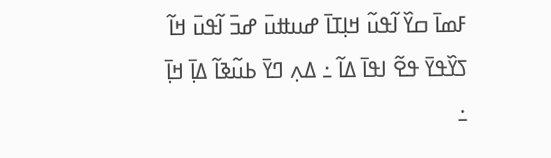ߓߘߊ߫ ߛߌ߰ ߊ߬ߟߎ߬ ߞߊ߲ߠߊ߫ ߝߎߚߎ߫ ߝߏ߫ ߊ߬ߟߎ߫ ߞߊ߬ ߖߌ߰ߟߌ߫ ߟߐ߬ ߊߟߊ߫ ߡߊ߬ ߸ ߡߍ߲ ߣߌ߫ ߕߎ߬ߢߊ߬ ߡߊ߲߫ ߞߊ߲߫ ߸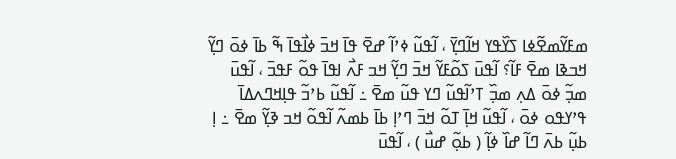ߘߓߌ߬ߘߐ߬ߦߊ ߖߌ߰ߟߌ ߞߊ߬ߣߌ߲߫ ، ߊ߬ߟߎ߬ ߦߴߊ߬ ߝߐ߫ ߟߊ߫ ߞߏ߫ ߦߊ߯ߟߊ߫ ߒ߬ ߕߊ߫ ߦߋ߫ ߣߌ߲߬ ߞߏߢߊ ߘߐ߫ ߓߊ߬؟ ߊ߬ߟߎ߫ ߖߋ߬ߓߌ߬ ߞߏ߫ ߣߌ߲߬ ߞߏ ߓߍ߯ ߊߟߊ߫ ߟߋ߬ ߓߟߏ߫ ، ߊ߬ߟߎ߫ ߘߏ߲߬ ߦߋ߫ ߡߍ߲ ߘߏ߲߰ ߠߴߊ߬ߟߎ߬ ߣߌ ߟߎ߬ ߘߐ߫ ߸ ߊ߬ߟߎ߬ ߕߴߏ߬ ߟߊ߲ߞߣߍߡߊ߫ ߟߴߌߟߋ ߦߋ߫ ، ߊ߬ߟߎ߬ ߞߊ߲߫ ߠߋ߬ ߞߏ߫ ߣߴߊ߲ ߕߊ߫ ߕߘߍ߬ ߊ߬ߟߋ߬ ߞߏ ߢߌ߲߬ ߘߐ߫ ߸ ߊ߲ ߕߎ߲߬ ߕߍ߫ ߣߊ߬ ߝߊ߰ ߦߊ߲߬ ( ߕߋ߲߬ ߝߎ߯ ) ، ߊ߬ߟߎ߫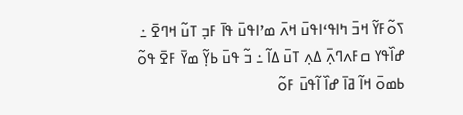ߖߋ߬ߓߌ߬ ߞߏ߫ ߤߊߟߵߊߟߎ߫ ߞߍ߫ ߘߴߊߟߎ߫ ߟߊ߫ ߓߏ߲ ߠߎ߬ ߞߣߐ߫ ߸ ߝߊ߰ߟߌ ߛߓߍߣߍ߲߫ ߡߍ߲ ߠߎ߫ ߡߊ߬ ߸ ߏ߬ ߟߎ߫ ߕߌ߲߬ ߘߌ߫ ߓߐ߫ ߟߋ߬ ߕߘߋ߫ ߞߊ߬ ߥߊ߫ ߝߊ߰ ߊ߬ߟߎ߫ ߓߋ߬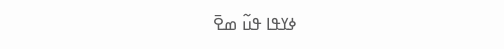ߦߌߟߊ ߟߎ߬ ߘߐ߫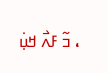، ߏ߬ ߓߍ߯ ߞߎ߲߭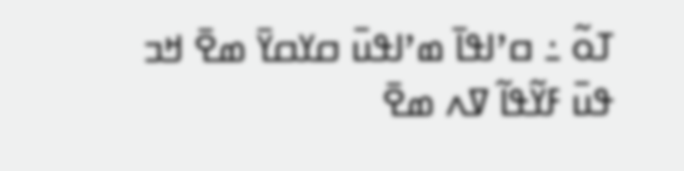ߠߋ߬ ߸ ߛߴߊߟߊ߫ ߘߴߊߟߎ߫ ߛߌߛߌ߫ ߘߐ߫ ߞߏ ߟߎ߫ ߓߌ߬ߟߊ߬ ߜߍ ߘߐ߫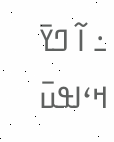߸ ߊ߬ ߣߌ߫ ߞߵߊߟߎ߫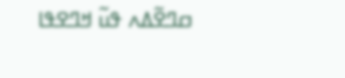ߛߣߐ߬ߡߍ ߟߎ߬ ߞߣߐߟߊ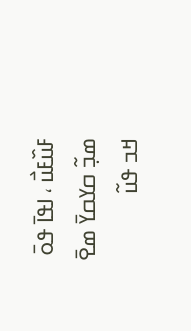ߓߎ߰ߓߎ߯ ، ߊߟߊ߫ ߟߋ߫ ߘߏ߲߬ ߛߌߛߌ߫ ߘߐ߫ ߞߏ ߟߎ߬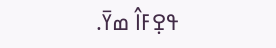ߟߐ߲ߓߊ߮ ߘߌ߫.